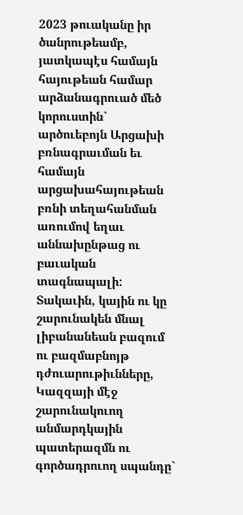2023 թուականը իր ծանրութեամբ, յատկապէս համայն հայութեան համար արձանագրուած մեծ կորուստին` արծուեբոյն Արցախի բռնագրաւման եւ համայն արցախահայութեան բռնի տեղահանման առումով եղաւ աննախընթաց ու բաւական տագնապալի: Տակաւին, կային ու կը շարունակեն մնալ լիբանանեան բազում ու բազմաբնոյթ դժուարութիւնները, Կազզայի մէջ շարունակուող անմարդկային պատերազմն ու գործադրուող սպանդը`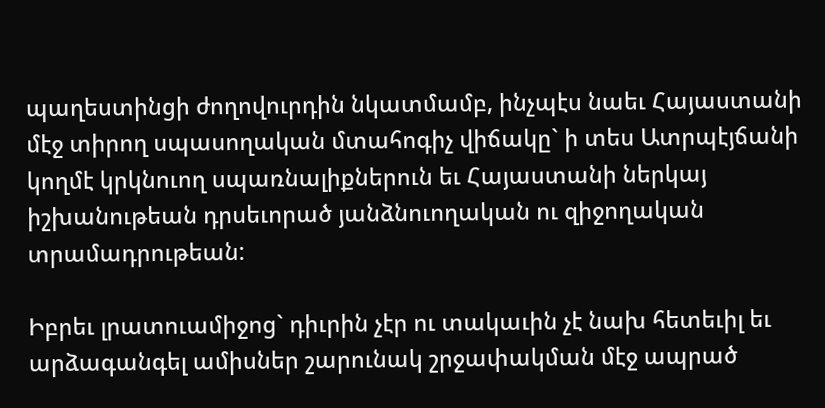պաղեստինցի ժողովուրդին նկատմամբ, ինչպէս նաեւ Հայաստանի մէջ տիրող սպասողական մտահոգիչ վիճակը` ի տես Ատրպէյճանի կողմէ կրկնուող սպառնալիքներուն եւ Հայաստանի ներկայ իշխանութեան դրսեւորած յանձնուողական ու զիջողական տրամադրութեան:

Իբրեւ լրատուամիջոց` դիւրին չէր ու տակաւին չէ նախ հետեւիլ եւ արձագանգել ամիսներ շարունակ շրջափակման մէջ ապրած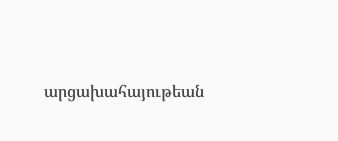արցախահայութեան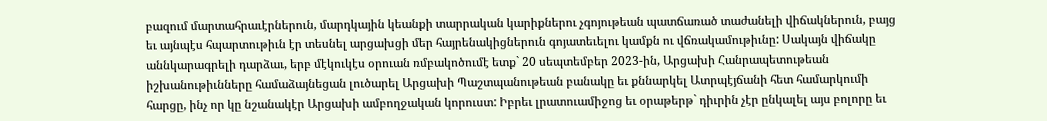բազում մարտահրաւէրներուն, մարդկային կեանքի տարրական կարիքներու չգոյութեան պատճառած տաժանելի վիճակներուն, բայց եւ այնպէս հպարտութիւն էր տեսնել արցախցի մեր հայրենակիցներուն գոյատեւելու կամքն ու վճռակամութիւնը: Սակայն վիճակը աննկարագրելի դարձաւ, երբ մէկուկէս օրուան ռմբակոծումէ ետք` 20 սեպտեմբեր 2023-ին, Արցախի Հանրապետութեան իշխանութիւնները համաձայնեցան լուծարել Արցախի Պաշտպանութեան բանակը եւ քննարկել Ատրպէյճանի հետ համարկումի հարցը, ինչ որ կը նշանակէր Արցախի ամբողջական կորուստ: Իբրեւ լրատուամիջոց եւ օրաթերթ` դիւրին չէր ընկալել այս բոլորը եւ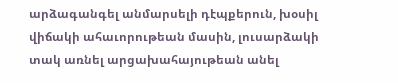արձագանգել անմարսելի դէպքերուն, խօսիլ վիճակի ահաւորութեան մասին, լուսարձակի տակ առնել արցախահայութեան անել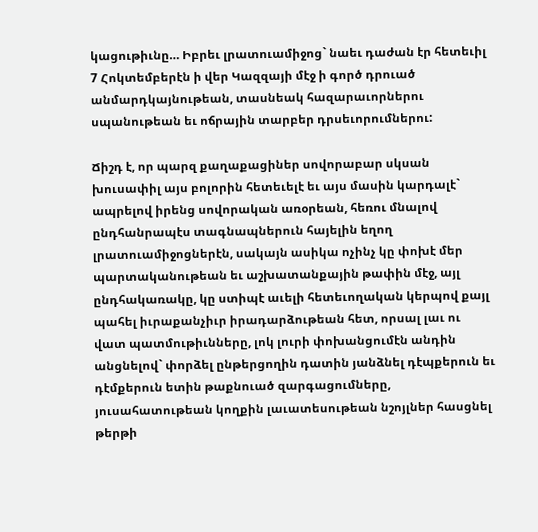կացութիւնը… Իբրեւ լրատուամիջոց` նաեւ դաժան էր հետեւիլ 7 Հոկտեմբերէն ի վեր Կազզայի մէջ ի գործ դրուած անմարդկայնութեան, տասնեակ հազարաւորներու սպանութեան եւ ոճրային տարբեր դրսեւորումներու:

Ճիշդ է, որ պարզ քաղաքացիներ սովորաբար սկսան խուսափիլ այս բոլորին հետեւելէ եւ այս մասին կարդալէ` ապրելով իրենց սովորական առօրեան, հեռու մնալով ընդհանրապէս տագնապներուն հայելին եղող լրատուամիջոցներէն, սակայն ասիկա ոչինչ կը փոխէ մեր պարտականութեան եւ աշխատանքային թափին մէջ, այլ ընդհակառակը, կը ստիպէ աւելի հետեւողական կերպով քայլ պահել իւրաքանչիւր իրադարձութեան հետ, որսալ լաւ ու վատ պատմութիւնները, լոկ լուրի փոխանցումէն անդին անցնելով` փորձել ընթերցողին դատին յանձնել դէպքերուն եւ դէմքերուն ետին թաքնուած զարգացումները, յուսահատութեան կողքին լաւատեսութեան նշոյլներ հասցնել թերթի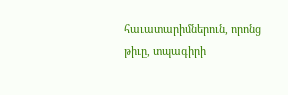հաւատարիմներուն, որոնց թիւը, տպագիրի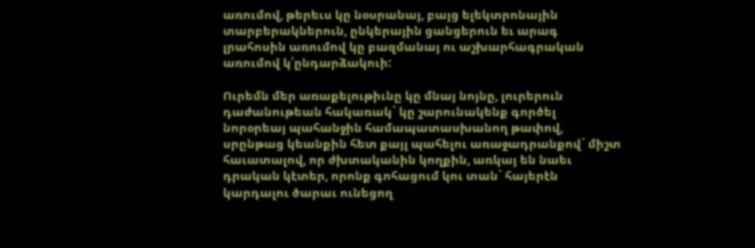առումով, թերեւս կը նօսրանայ, բայց ելեկտրոնային տարբերակներուն, ընկերային ցանցերուն եւ արագ լրահոսին առումով կը բազմանայ ու աշխարհագրական առումով կ՛ընդարձակուի:

Ուրեմն մեր առաքելութիւնը կը մնայ նոյնը, լուրերուն դաժանութեան հակառակ` կը շարունակենք գործել նորօրեայ պահանջին համապատասխանող թափով, սրընթաց կեանքին հետ քայլ պահելու առաջադրանքով` միշտ հաւատալով, որ ժխտականին կողքին, առկայ են նաեւ դրական կէտեր, որոնք գոհացում կու տան` հայերէն կարդալու ծարաւ ունեցող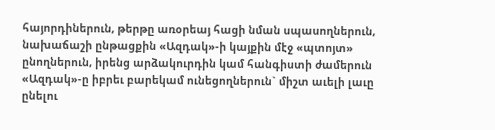հայորդիներուն, թերթը առօրեայ հացի նման սպասողներուն, նախաճաշի ընթացքին «Ազդակ»-ի կայքին մէջ «պտոյտ» ընողներուն, իրենց արձակուրդին կամ հանգիստի ժամերուն «Ազդակ»-ը իբրեւ բարեկամ ունեցողներուն` միշտ աւելի լաւը ընելու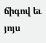ճիգով եւ յոյս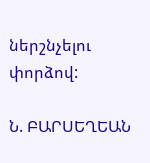ներշնչելու փորձով:

Ն. ԲԱՐՍԵՂԵԱՆ